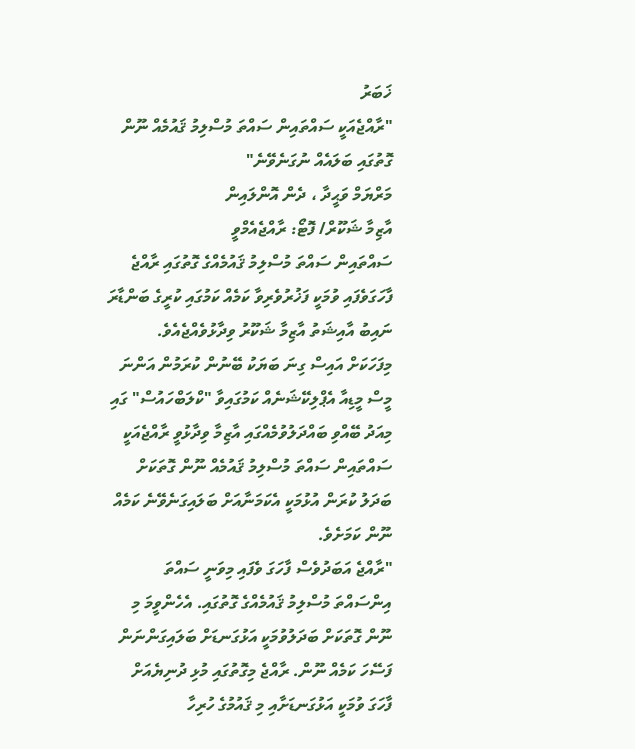ޚަބަރު
"ރާއްޖެއަކީ ސައްތައިން ސައްތަ މުސްލިމު ޤައުމެއް ނޫން ގޮތުގައި ބަލައެއް ނުގަނެވޭނެ"
މަރްޔަމް ވަޙީދާ ، ދެން އޮންލައިން
އާޒިމާ ޝަކޫރް/ ފޮޓޯ: ރާއްޖެއެމްވީ
ސައްތައިން ސައްތަ މުސްލިމު ޤައުމެއްގެ ގޮތުގައި ރާއްޖެ ފާހަގަވެފައި ވުމަކީ ފަޚުރުވެރިވާ ކަމެއް ކަމުގައި ކުރީގެ ބަންޑާރަ ނައިބު އާއިޝަތު އާޒިމާ ޝަކޫރު ވިދާޅުވެއްޖެއެވެ.
މިފަހަކަށް އައިސް ގިނަ ބަޔަކު ބޭނުން ކުރަމުން އަންނަ މީސް މީޑިއާ އެޕްލިކޭޝަނެއް ކަމުގައިވާ "ކްލަބްހައުސް" ގައި މިއަދު ބޭއްވި ބައްދަލުވުމެއްގައި އާޒިމާ ވިދާޅުވީ ރާއްޖެއަކީ ސައްތައިން ސައްތަ މުސްލިމު ޤައުމެއް ނޫން ގޮތަކަށް ބަދަލު ކުރަން އުޅުމަކީ އެކަމަނާއަށް ބަލައިގަނެވޭނެ ކަމެއް ނޫން ކަމަށެވެ.
"ރާއްޖެ އަބަދުވެސް ފާހަގަ ވެފައި މިވަނީ ސައްތަ އިންސައްތަ މުސްލިމު ޤައުމެއްގެ ގޮތުގައި. އެހެންވީމަ މި ނޫން ގޮތަކަށް ބަދަލުވުމަކީ އަޅުގަނޑަށް ބަލައިގަންނަން ފަސޭހަ ކަމެއް ނޫން. ރާއްޖެ މިގޮތުގައި މުޅި ދުނިޔެއަށް ފާހަގަ ވުމަކީ އަޅުގަނޑަށާއި މި ޤައުމުގެ ހުރިހާ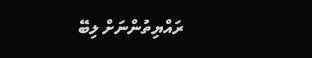ރައްޔިތުންނަށް ލިބޭ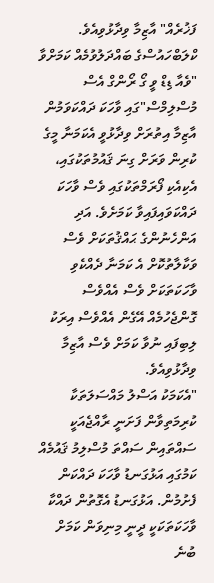ފަޚުރެއް" އާޒިމާ ވިދާޅުވިއެވެ.
ކްލަބްހައުސްގެ ބައްދަލުވުމެއް ކަމަށްވާ "ވެއާ ޑިޑް ވީ ގޯ ރޯންގް އެސް މުސްލިމްސް"ގައި ވާހަކަ ދައްކަވަމުން އާޒިމާ އިތުރަށް ވިދާޅުވީ އެކަމަނާ މީގެ ކުރިން ވަރަށް ގިނަ ޤައުމުތަކުގައި، އެކިއެކި ފޯރަމްތަކުގައި ވެސް ވާހަކަ ދައްކަވައިފައިވާ ކަމަށެވެ. އަދި އަންހެނުންގެ ޙައްޤުތަކަށް ވެސް ވަކާލާތުކޮށް އެ ކަމަނާ ދެއްކެވި ވާހަކަތަކަށް ވެސް އެއްވެސް ގޮންޖެހުމެއް އޭގެން އެއްވެސް އިރަކު ލިބިފައި ނުވާ ކަމަށް ވެސް އާޒިމާ ވިދާޅުވިއެވެ.
"އެކަމަކު އަސްލު މައްސަލަތަކާ ކުރިމަތިވާން ފަށަނީ ރާއްޖެއަކީ ސައްތައިން ސައްތަ މުސްލިމު ޤައުމެއް ކަމުގައި އަޅުގަނޑު ވާހަކަ ދައްކަން ފެށުމުން. އަޅުގަނޑު އެގޮތުން ދައްކާ ވާހަކަތަކަކީ ދީނީ މިނިވަން ކަމަށް ބުނެ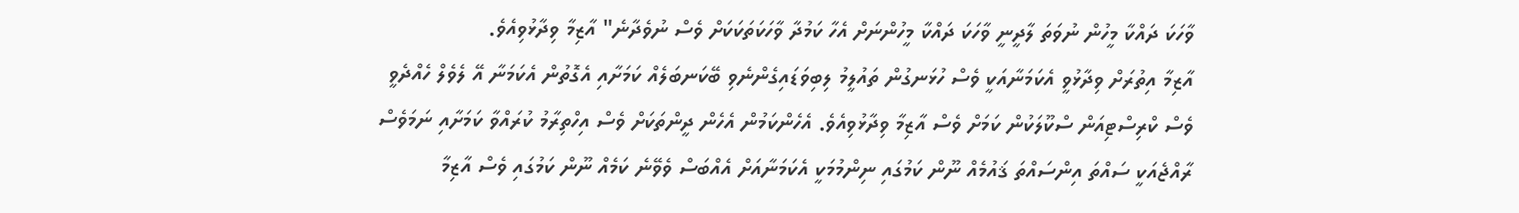ވާހަކަ ދައްކާ މީހުން ނުވަތަ ލާދީނީ ވާހަކަ ދައްކާ މީހުންނަށް އެހާ ކަމުދާ ވާހަކަތަކަކަށް ވެސް ނުވެދާނެ" އާޒިމާ ވިދާޅުވިއެވެ.
އާޒިމާ އިތުރަށް ވިދާޅުވީ އެކަމަނާއަކީ ވެސް ހުޅަނގުން ތައުލީމު ލިބިވަޑައިގެންނެވި ބޭކަނބަލެއް ކަމަށާއި އެގޮތުން އެކަމަނާ އޭ ލެވެލް ހެއްދެވީ ވެސް ކްރިސްޓިއަން ސްކޫލަކުން ކަމަށް ވެސް އާޒިމާ ވިދާޅުވިއެވެ. އެހެންކަމުން އެހެން ދީންތަކަށް ވެސް އިހްތިރާމު ކުރައްވާ ކަމަށާއި ނަމަވެސް ރާއްޖެއަކީ ސައްތަ އިންސައްތަ ޤައުމެއް ނޫން ކަމުގައި ނިންމުމަކީ އެކަމަނާއަށް އެއްބަސް ވެވޭނެ ކަމެއް ނޫން ކަމުގައި ވެސް އާޒިމާ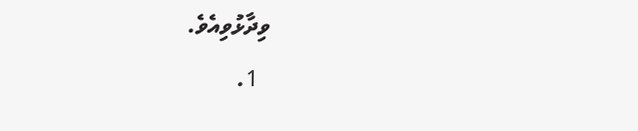ވިދާޅުވިއެވެ.
  1.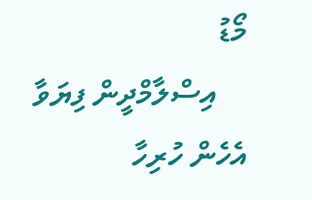މޯޑު
    އިސްލާމްދީން ފިޔަވާ އެހެން ހުރިހާ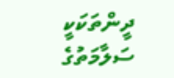ދީންތަކަކީ ސަލާމަތުގެ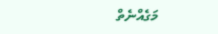މަގެއްނެތް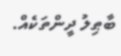ބާޠިލު ދީންތަކެއް.